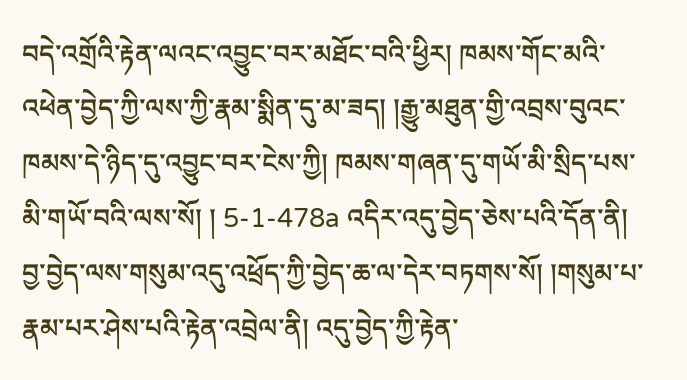བདེ་འགྲོའི་རྟེན་ལའང་འབྱུང་བར་མཐོང་བའི་ཕྱིར། ཁམས་གོང་མའི་འཕེན་བྱེད་ཀྱི་ལས་ཀྱི་རྣམ་སྨིན་དུ་མ་ཟད། །རྒྱུ་མཐུན་གྱི་འབྲས་བུའང་ཁམས་དེ་ཉིད་དུ་འབྱུང་བར་ངེས་ཀྱི། ཁམས་གཞན་དུ་གཡོ་མི་སྲིད་པས་མི་གཡོ་བའི་ལས་སོ། ། 5-1-478a འདིར་འདུ་བྱེད་ཅེས་པའི་དོན་ནི། བྱ་བྱེད་ལས་གསུམ་འདུ་འཕྲོད་ཀྱི་བྱེད་ཆ་ལ་དེར་བཏགས་སོ། །གསུམ་པ་རྣམ་པར་ཤེས་པའི་རྟེན་འབྲེལ་ནི། འདུ་བྱེད་ཀྱི་རྟེན་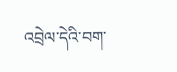འབྲེལ་དེའི་བག་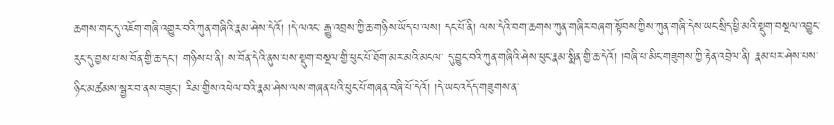ཆགས་གང་དུ་འཇོག་གཞི་འགྱུར་བའི་ཀུན་གཞིའི་རྣམ་ཤེས་དེའོ། །དེ་ལའང་ རྒྱུ་འབྲས་ཀྱི་ཆ་གཉིས་ཡོད་པ་ལས། དང་པོ་ནི། ལས་དེའི་བག་ཆགས་ཀུན་གཞིར་བཞག་སྟོབས་ཀྱིས་ཀུན་གཞི་དེས་ཡང་སྲིད་ཕྱི་མའི་སྡུག་བསྔལ་འབྱུང་རུང་དུ་བྱས་པ་ས་བོན་གྱི་ཆ་དང་། གཉིས་པ་ནི། ས་བོན་དེའི་ནུས་པས་སྡུག་བསྔལ་གྱི་ཕུང་པོ་ཐོག་མར་མའི་མངལ་ དུ་བྱུང་བའི་ཀུན་གཞིའི་ཤེས་ཕུང་རྣམ་སྨིན་གྱི་ཆ་དེའོ། །བཞི་པ་མིང་གཟུགས་ཀྱི་རྟེན་འབྲེལ་ནི། རྣམ་པར་ཤེས་པས་ཉིང་མཚམས་སྦྱར་བ་ནས་བཟུང་། རིམ་གྱིས་འཕེལ་བའི་རྣམ་ཤེས་ལས་གཞན་པའི་ཕུང་པོ་གཞན་བཞི་པོ་དེའོ། །དེ་ཡང་འདོད་གཟུགས་ན་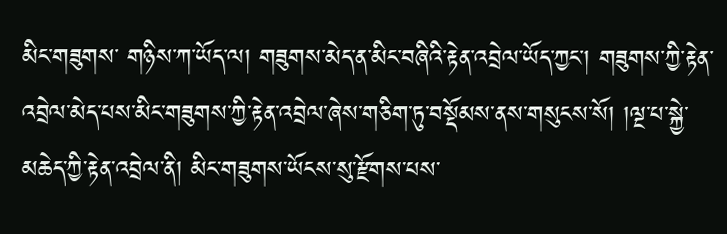མིང་གཟུགས་ གཉིས་ཀ་ཡོད་ལ། གཟུགས་མེད་ན་མིང་བཞིའི་རྟེན་འབྲེལ་ཡོད་ཀྱང་། གཟུགས་ཀྱི་རྟེན་འབྲེལ་མེད་པས་མིང་གཟུགས་ཀྱི་རྟེན་འབྲེལ་ཞེས་གཅིག་ཏུ་བསྡོམས་ནས་གསུངས་སོ། །ལྔ་པ་སྐྱེ་མཆེད་ཀྱི་རྟེན་འབྲེལ་ནི། མིང་གཟུགས་ཡོངས་སུ་རྫོགས་པས་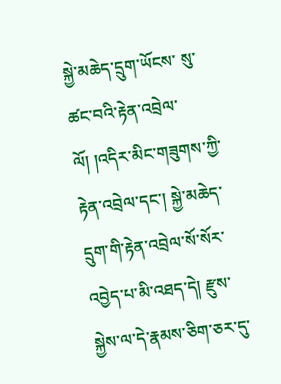སྐྱེ་མཆེད་དྲུག་ཡོངས་ སུ་ཚང་བའི་རྟེན་འབྲེལ་ལོ། །འདིར་མིང་གཟུགས་ཀྱི་རྟེན་འབྲེལ་དང་། སྐྱེ་མཆེད་དྲུག་གི་རྟེན་འབྲེལ་སོ་སོར་འབྱེད་པ་མི་འཐད་དེ། རྫུས་སྐྱེས་ལ་དེ་རྣམས་ཅིག་ཅར་དུ་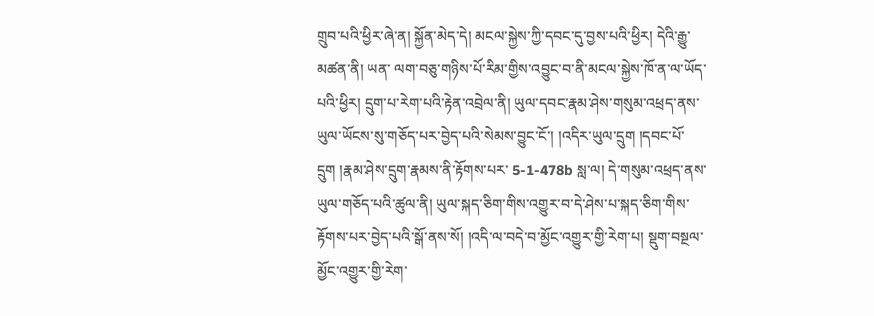གྲུབ་པའི་ཕྱིར་ཞེ་ན། སྐྱོན་མེད་དེ། མངལ་སྐྱེས་ཀྱི་དབང་དུ་བྱས་པའི་ཕྱིར། དེའི་རྒྱུ་མཚན་ནི། ཡན་ ལག་བཅུ་གཉིས་པོ་རིམ་གྱིས་འབྱུང་བ་ནི་མངལ་སྐྱེས་ཁོ་ན་ལ་ཡོད་པའི་ཕྱིར། དྲུག་པ་རེག་པའི་རྟེན་འབྲེལ་ནི། ཡུལ་དབང་རྣམ་ཤེས་གསུམ་འཕྲད་ནས་ཡུལ་ཡོངས་སུ་གཅོད་པར་བྱེད་པའི་སེམས་བྱུང་ངོ་། །འདིར་ཡུལ་དྲུག །དབང་པོ་དྲུག །རྣམ་ཤེས་དྲུག་རྣམས་ནི་རྟོགས་པར་ 5-1-478b སླ་ལ། དེ་གསུམ་འཕྲད་ནས་ཡུལ་གཅོད་པའི་ཚུལ་ནི། ཡུལ་སྐད་ཅིག་གིས་འགྱུར་བ་དེ་ཤེས་པ་སྐད་ཅིག་གིས་རྟོགས་པར་བྱེད་པའི་སྒོ་ནས་སོ། །འདི་ལ་བདེ་བ་མྱོང་འགྱུར་གྱི་རེག་པ། སྡུག་བསྔལ་མྱོང་འགྱུར་གྱི་རེག་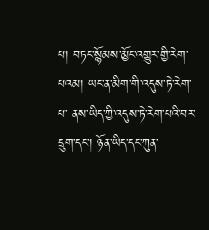པ། བཏང་སྙོམས་མྱོང་འགྱུར་གྱི་རེག་པའམ། ཡང་ན་མིག་གི་འདུས་ཏེ་རེག་པ་ ནས་ཡིད་ཀྱི་འདུས་ཏེ་རེག་པའི་བར་དྲུག་དང་། ཉོན་ཡིད་དང་ཀུན་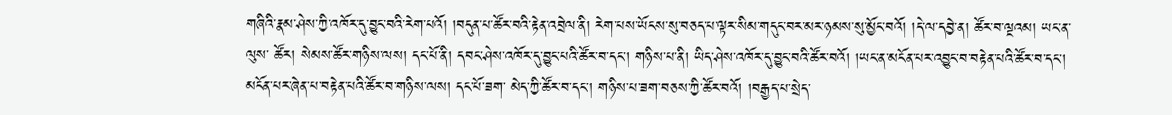གཞིའི་རྣམ་ཤེས་ཀྱི་འཁོར་དུ་བྱུང་བའི་རེག་པའོ། །བདུན་པ་ཚོར་བའི་རྟེན་འབྲེལ་ནི། རེག་པས་ཡོངས་སུ་བཅད་པ་ལྟར་སིམ་གདུང་བར་མར་ཉམས་སུ་མྱོང་བའོ། །དེ་ལ་དབྱེ་ན། ཚོར་བ་ལྔའམ། ཡང་ན་ལུས་ ཚོར། སེམས་ཚོར་གཉིས་ལས། དང་པོ་ནི། དབང་ཤེས་འཁོར་དུ་བྱུང་པའི་ཚོར་བ་དང་། གཉིས་པ་ནི། ཡིད་ཤེས་འཁོར་དུ་བྱུང་བའི་ཚོར་བའོ། །ཡང་ན་མངོན་པར་འབྱུང་བ་བརྟེན་པའི་ཚོར་བ་དང་། མངོན་པར་ཞེན་པ་བརྟེན་པའི་ཚོར་བ་གཉིས་ལས། དང་པོ་ཟག་ མེད་ཀྱི་ཚོར་བ་དང་། གཉིས་པ་ཟག་བཅས་ཀྱི་ཚོར་བའོ། །བརྒྱད་པ་སྲེད་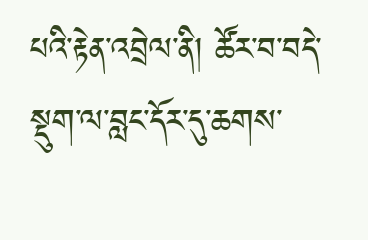པའི་རྟེན་འབྲེལ་ནི། ཚོར་བ་བདེ་སྡུག་ལ་བླང་དོར་དུ་ཆགས་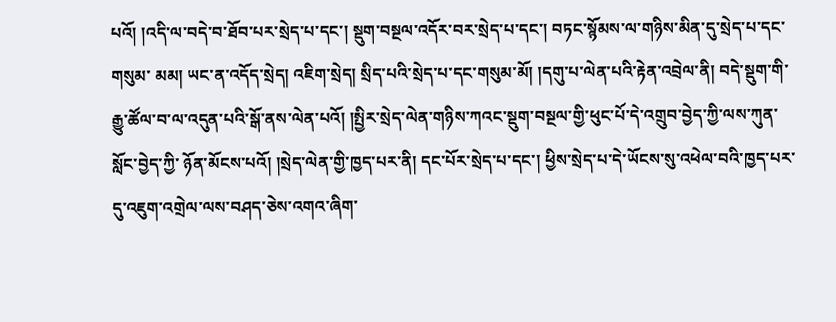པའོ། །འདི་ལ་བདེ་བ་ཐོབ་པར་སྲེད་པ་དང་། སྡུག་བསྔལ་འདོར་བར་སྲེད་པ་དང་། བཏང་སྙོམས་ལ་གཉིས་མིན་དུ་སྲེད་པ་དང་གསུམ་ མམ། ཡང་ན་འདོད་སྲེད། འཇིག་སྲེད། སྲིད་པའི་སྲེད་པ་དང་གསུམ་མོ། །དགུ་པ་ལེན་པའི་རྟེན་འབྲེལ་ནི། བདེ་སྡུག་གི་རྒྱུ་ཚོལ་བ་ལ་འདུན་པའི་སྒོ་ནས་ལེན་པའོ། །སྤྱིར་སྲེད་ལེན་གཉིས་ཀའང་སྡུག་བསྔལ་གྱི་ཕུང་པོ་དེ་འགྲུབ་བྱེད་ཀྱི་ལས་ཀུན་སློང་བྱེད་ཀྱི་ ཉོན་མོངས་པའོ། །སྲེད་ལེན་གྱི་ཁྱད་པར་ནི། དང་པོར་སྲེད་པ་དང་། ཕྱིས་སྲེད་པ་དེ་ཡོངས་སུ་འཕེལ་བའི་ཁྱད་པར་དུ་འཇུག་འགྲེལ་ལས་བཤད་ཅེས་འགའ་ཞིག་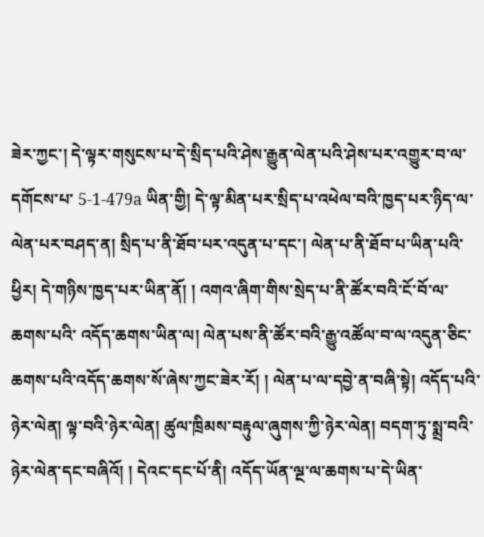ཟེར་ཀྱང་། དེ་ལྟར་གསུངས་པ་དེ་སྲིད་པའི་ཤེས་རྒྱུན་ལེན་པའི་ཤེས་པར་འགྱུར་བ་ལ་དགོངས་པ་ 5-1-479a ཡིན་གྱི། དེ་ལྟ་མིན་པར་སྲིད་པ་འཕེལ་བའི་ཁྱད་པར་ཉིད་ལ་ལེན་པར་བཤད་ན། སྲིད་པ་ནི་ཐོབ་པར་འདུན་པ་དང་། ལེན་པ་ནི་ཐོབ་པ་ཡིན་པའི་ཕྱིར། དེ་གཉིས་ཁྱད་པར་ཡིན་ནོ། ། འགའ་ཞིག་གིས་སྲེད་པ་ནི་ཚོར་བའི་ངོ་བོ་ལ་ཆགས་པའི་ འདོད་ཆགས་ཡིན་ལ། ལེན་པས་ནི་ཚོར་བའི་རྒྱུ་འཚོལ་བ་ལ་འདུན་ཅིང་ཆགས་པའི་འདོད་ཆགས་སོ་ཞེས་ཀྱང་ཟེར་རོ། ། ལེན་པ་ལ་དབྱེ་ན་བཞི་སྟེ། འདོད་པའི་ཉེར་ལེན། ལྟ་བའི་ཉེར་ལེན། ཚུལ་ཁྲིམས་བརྟུལ་ཞུགས་ཀྱི་ཉེར་ལེན། བདག་ཏུ་སྨྲ་བའི་ཉེར་ལེན་དང་བཞིའོ། ། དེའང་དང་པོ་ནི། འདོད་ཡོན་ལྔ་ལ་ཆགས་པ་དེ་ཡིན་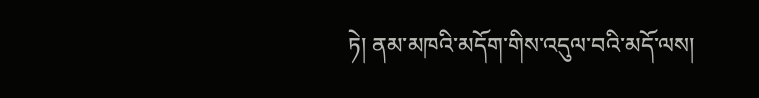ཏེ། ནམ་མཁའི་མདོག་གིས་འདུལ་བའི་མདོ་ལས།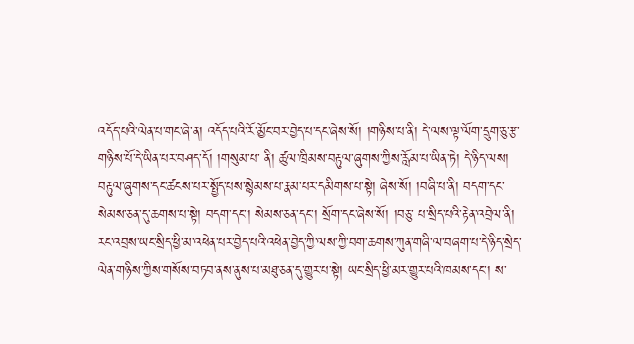འདོད་པའི་ལེན་པ་གང་ཞེ་ན། འདོད་པའི་རོ་མྱོང་བར་བྱེད་པ་དང་ཞེས་སོ། །གཉིས་པ་ནི། དེ་ལས་ལྟ་ལོག་དྲུག་ཅུ་རྩ་གཉིས་པོ་དེ་ཡིན་པར་བཤད་དོ། །གསུམ་པ་ ནི། ཚུལ་ཁྲིམས་བརྟུལ་ཞུགས་ཀྱིས་རློམ་པ་ཡིན་ཏེ། དེ་ཉིད་ལས། བརྟུལ་ཞུགས་དང་ཚངས་པར་སྤྱོད་པས་སྙེམས་པ་རྣམ་པར་དམིགས་པ་སྟེ། ཞེས་སོ། །བཞི་པ་ནི། བདག་དང་སེམས་ཅན་དུ་ཆགས་པ་སྟེ། བདག་དང་། སེམས་ཅན་དང་། སྲོག་དང་ཞེས་སོ། །བཅུ་ པ་སྲིད་པའི་རྟེན་འབྲེལ་ནི། རང་འབྲས་ཡང་སྲིད་ཕྱི་མ་འཕེན་པར་བྱེད་པའི་འཕེན་བྱེད་ཀྱི་ལས་ཀྱི་བག་ཆགས་ཀུན་གཞི་ལ་བཞག་པ་དེ་ཉིད་སྲེད་ལེན་གཉིས་ཀྱིས་གསོས་བཏབ་ནས་ནུས་པ་མཐུ་ཅན་དུ་གྱུར་པ་སྟེ། ཡང་སྲིད་ཕྱི་མར་གྱུར་པའི་ཁམས་དང་། ས་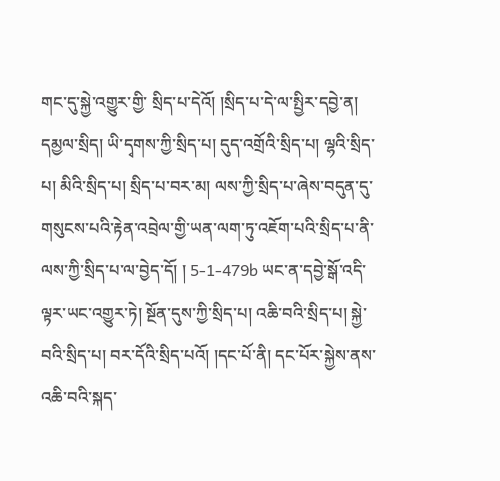གང་དུ་སྐྱེ་འགྱུར་གྱི་ སྲིད་པ་དེའོ། །སྲིད་པ་དེ་ལ་སྤྱིར་དབྱེ་ན། དམྱལ་སྲིད། ཡི་དྭགས་ཀྱི་སྲིད་པ། དུད་འགྲོའི་སྲིད་པ། ལྷའི་སྲིད་པ། མིའི་སྲིད་པ། སྲིད་པ་བར་མ། ལས་ཀྱི་སྲིད་པ་ཞེས་བདུན་དུ་གསུངས་པའི་རྟེན་འབྲེལ་གྱི་ཡན་ལག་ཏུ་འཇོག་པའི་སྲིད་པ་ནི་ལས་ཀྱི་སྲིད་པ་ལ་བྱེད་དོ། ། 5-1-479b ཡང་ན་དབྱེ་སྒོ་འདི་ལྟར་ཡང་འགྱུར་ཏེ། སྔོན་དུས་ཀྱི་སྲིད་པ། འཆི་བའི་སྲིད་པ། སྐྱེ་བའི་སྲིད་པ། བར་དོའི་སྲིད་པའོ། །དང་པོ་ནི། དང་པོར་སྐྱེས་ནས་འཆི་བའི་སྐད་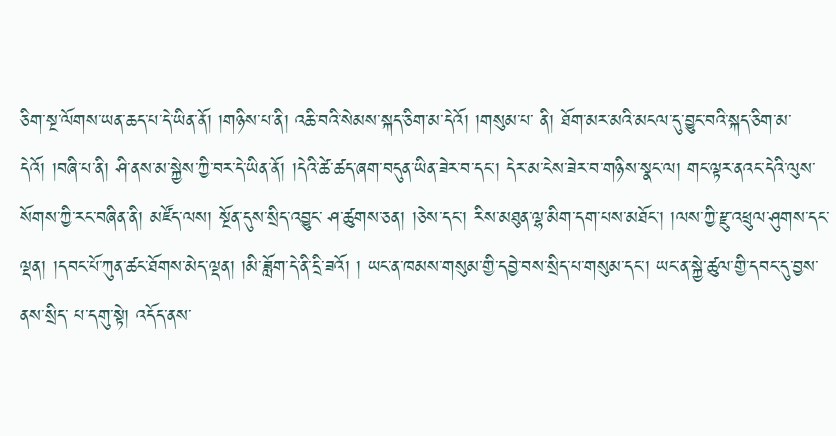ཅིག་སྔ་ལོགས་ཡན་ཆད་པ་དེ་ཡིན་ནོ། །གཉིས་པ་ནི། འཆི་བའི་སེམས་སྐད་ཅིག་མ་དེའོ། །གསུམ་པ་ ནི། ཐོག་མར་མའི་མངལ་དུ་བྱུང་བའི་སྐད་ཅིག་མ་དེའོ། །བཞི་པ་ནི། ཤི་ནས་མ་སྐྱེས་ཀྱི་བར་དེ་ཡིན་ནོ། །དེའི་ཚེ་ཚད་ཞག་བདུན་ཡིན་ཟེར་བ་དང་། དེར་མ་ངེས་ཟེར་བ་གཉིས་སྣང་ལ། གང་ལྟར་ནའང་དེའི་ལུས་སོགས་ཀྱི་རང་བཞིན་ནི། མཛོད་ལས། སྔོན་དུས་སྲིད་འབྱུང་ ཤ་ཚུགས་ཅན། །ཅེས་དང་། རིས་མཐུན་ལྷ་མིག་དག་པས་མཐོང་། །ལས་ཀྱི་རྫུ་འཕྲུལ་ཤུགས་དང་ལྡན། །དབང་པོ་ཀུན་ཚང་ཐོགས་མེད་ལྡན། །མི་ཟློག་དེ་ནི་དྲི་ཟའོ། ། ཡང་ན་ཁམས་གསུམ་གྱི་དབྱེ་བས་སྲིད་པ་གསུམ་དང་། ཡང་ན་སྐྱེ་ཚུལ་གྱི་དབང་དུ་བྱས་ནས་སྲིད་ པ་དགུ་སྟེ། འདོད་ནས་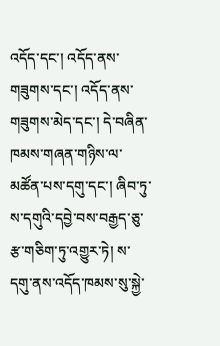འདོད་དང་། འདོད་ནས་གཟུགས་དང་། འདོད་ནས་གཟུགས་མེད་དང་། དེ་བཞིན་ཁམས་གཞན་གཉིས་ལ་མཚོན་པས་དགུ་དང་། ཞིབ་ཏུ་ས་དགུའི་དབྱེ་བས་བརྒྱད་ཅུ་རྩ་གཅིག་ཏུ་འགྱུར་ཏེ། ས་དགུ་ནས་འདོད་ཁམས་སུ་སྐྱེ་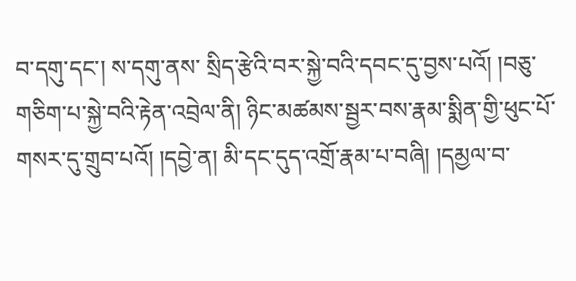བ་དགུ་དང་། ས་དགུ་ནས་ སྲིད་རྩེའི་བར་སྐྱེ་བའི་དབང་དུ་བྱས་པའོ། །བཅུ་གཅིག་པ་སྐྱེ་བའི་རྟེན་འབྲེལ་ནི། ཉིང་མཚམས་སྦྱར་བས་རྣམ་སྨིན་གྱི་ཕུང་པོ་གསར་དུ་གྲུབ་པའོ། །དབྱེ་ན། མི་དང་དུད་འགྲོ་རྣམ་པ་བཞི། །དམྱལ་བ་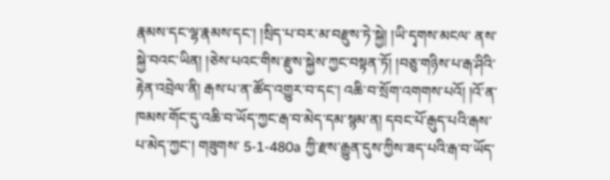རྣམས་དང་ལྷ་རྣམས་དང་། །སྲིད་པ་བར་མ་བརྫུས་ཏེ་སྐྱེ། །ཡི་དྭགས་མངལ་ ནས་སྐྱེ་བའང་ཡིན། །ཅེས་པའང་གིས་རྫུས་སྐྱེས་ཀྱང་བསྟན་ཏོ། །བཅུ་གཉིས་པ་རྒ་ཤིའི་རྟེན་འབྲེལ་ནི། རྒས་པ་ན་ཚོད་འགྱུར་བ་དང་། འཆི་བ་སྲོག་འགགས་པའོ། །འོ་ན་ཁམས་གོང་དུ་འཆི་བ་ཡོད་ཀྱང་རྒ་བ་མེད་དམ་སྙམ་ན། དབང་པོ་རྒུད་པའི་རྒས་པ་མེད་ཀྱང་། གཟུགས་ 5-1-480a ཀྱི་རྫས་རྒྱུན་དུས་ཀྱིས་ཟད་པའི་རྒ་བ་ཡོད་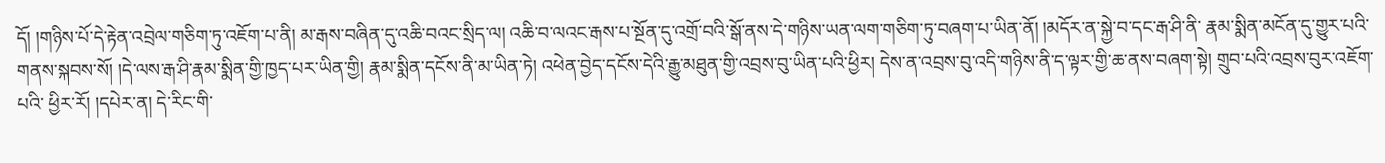དོ། །གཉིས་པོ་དེ་རྟེན་འབྲེལ་གཅིག་ཏུ་འཇོག་པ་ནི། མ་རྒས་བཞིན་དུ་འཆི་བའང་སྲིད་ལ། འཆི་བ་ལའང་རྒས་པ་སྔོན་དུ་འགྲོ་བའི་སྒོ་ནས་དེ་གཉིས་ཡན་ལག་གཅིག་ཏུ་བཞག་པ་ཡིན་ནོ། །མདོར་ན་སྐྱེ་བ་དང་རྒ་ཤི་ནི་ རྣམ་སྨིན་མངོན་དུ་གྱུར་པའི་གནས་སྐབས་སོ། །དེ་ལས་རྒ་ཤི་རྣམ་སྨིན་གྱི་ཁྱད་པར་ཡིན་གྱི། རྣམ་སྨིན་དངོས་ནི་མ་ཡིན་ཏེ། འཕེན་བྱེད་དངོས་དེའི་རྒྱུ་མཐུན་གྱི་འབྲས་བུ་ཡིན་པའི་ཕྱིར། དེས་ན་འབྲས་བུ་འདི་གཉིས་ནི་ད་ལྟར་གྱི་ཆ་ནས་བཞག་སྟེ། གྲུབ་པའི་འབྲས་བུར་འཇོག་པའི་ ཕྱིར་རོ། །དཔེར་ན། དེ་རིང་གི་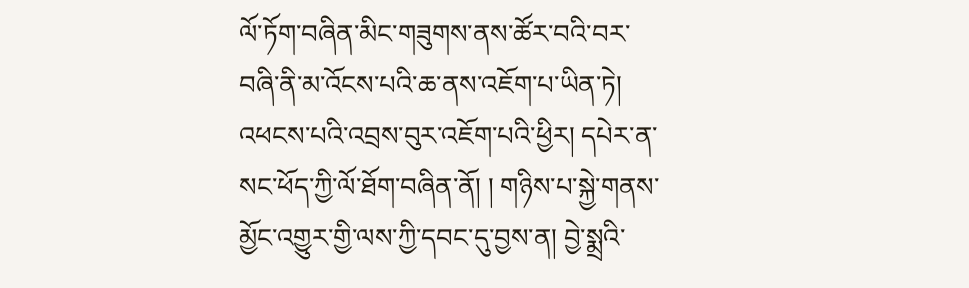ལོ་ཏོག་བཞིན་མིང་གཟུགས་ནས་ཚོར་བའི་བར་བཞི་ནི་མ་འོངས་པའི་ཆ་ནས་འཇོག་པ་ཡིན་ཏེ། འཕངས་པའི་འབྲས་བུར་འཇོག་པའི་ཕྱིར། དཔེར་ན་སང་ཕོད་ཀྱི་ལོ་ཐོག་བཞིན་ནོ། ། གཉིས་པ་སྐྱེ་གནས་མྱོང་འགྱུར་གྱི་ལས་ཀྱི་དབང་དུ་བྱས་ན། བྱེ་སྨྲའི་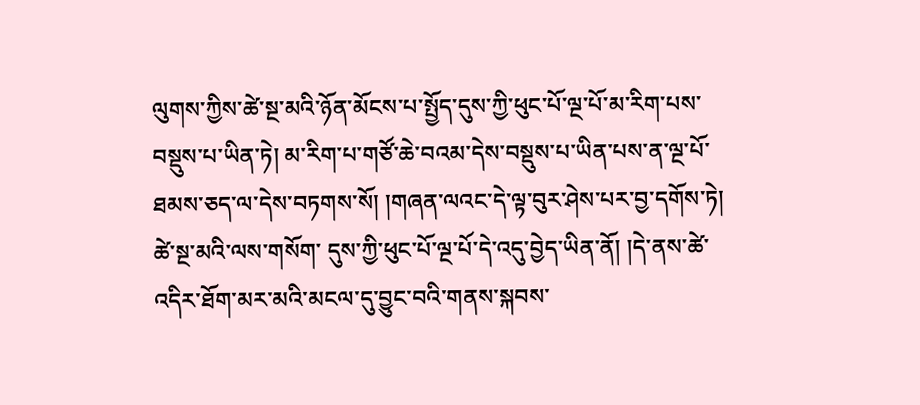ལུགས་ཀྱིས་ཚེ་སྔ་མའི་ཉོན་མོངས་པ་སྤྱོད་དུས་ཀྱི་ཕུང་པོ་ལྔ་པོ་མ་རིག་པས་བསྡུས་པ་ཡིན་ཏེ། མ་རིག་པ་གཙོ་ཆེ་བའམ་དེས་བསྡུས་པ་ཡིན་པས་ན་ལྔ་པོ་ཐམས་ཅད་ལ་དེས་བཏགས་སོ། །གཞན་ལའང་དེ་ལྟ་བུར་ཤེས་པར་བྱ་དགོས་ཏེ། ཚེ་སྔ་མའི་ལས་གསོག་ དུས་ཀྱི་ཕུང་པོ་ལྔ་པོ་དེ་འདུ་བྱེད་ཡིན་ནོ། །དེ་ནས་ཚེ་འདིར་ཐོག་མར་མའི་མངལ་དུ་བྱུང་བའི་གནས་སྐབས་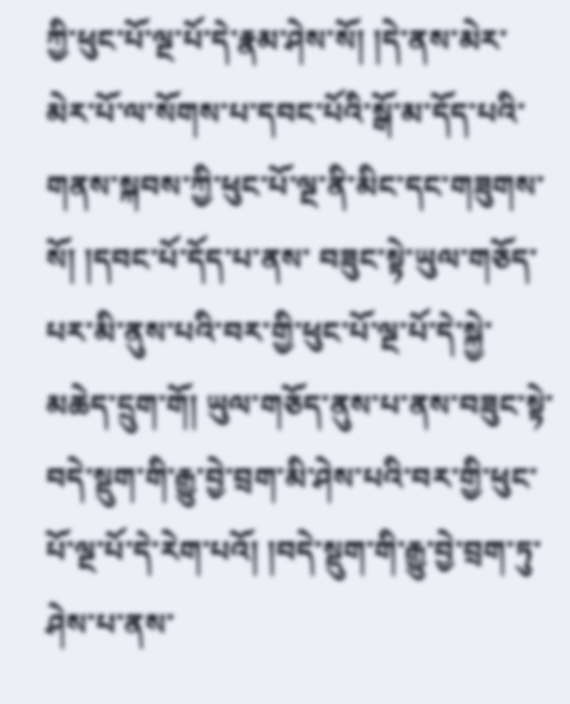ཀྱི་ཕུང་པོ་ལྔ་པོ་དེ་རྣམ་ཤེས་སོ། །དེ་ནས་མེར་མེར་པོ་ལ་སོགས་པ་དབང་པོའི་སྒོ་མ་དོད་པའི་གནས་སྐབས་ཀྱི་ཕུང་པོ་ལྔ་ནི་མིང་དང་གཟུགས་སོ། །དབང་པོ་དོད་པ་ནས་ བཟུང་སྟེ་ཡུལ་གཅོད་པར་མི་ནུས་པའི་བར་གྱི་ཕུང་པོ་ལྔ་པོ་དེ་སྐྱེ་མཆེད་དྲུག་གོ། ཡུལ་གཅོད་ནུས་པ་ནས་བཟུང་སྟེ་བདེ་སྡུག་གི་རྒྱུ་བྱེ་བྲག་མི་ཤེས་པའི་བར་གྱི་ཕུང་པོ་ལྔ་པོ་དེ་རེག་པའོ། །བདེ་སྡུག་གི་རྒྱུ་བྱེ་བྲག་ཏུ་ཤེས་པ་ནས་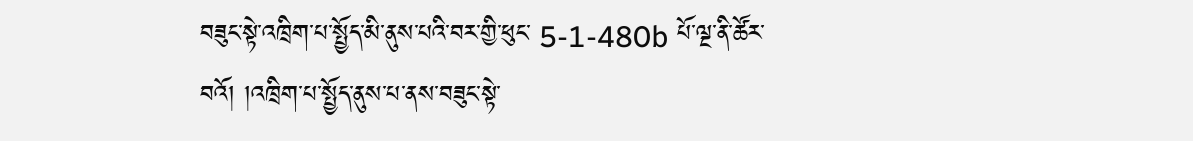བཟུང་སྟེ་འཁྲིག་པ་སྤྱོད་མི་ནུས་པའི་བར་གྱི་ཕུང་ 5-1-480b པོ་ལྔ་ནི་ཚོར་བའོ། །འཁྲིག་པ་སྤྱོད་ནུས་པ་ནས་བཟུང་སྟེ་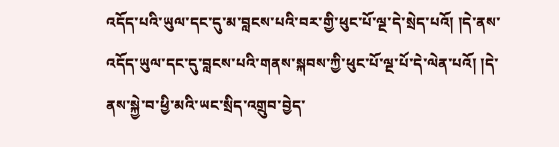འདོད་པའི་ཡུལ་དང་དུ་མ་བླངས་པའི་བར་གྱི་ཕུང་པོ་ལྔ་དེ་སྲེད་པའོ། །དེ་ནས་འདོད་ཡུལ་དང་དུ་བླངས་པའི་གནས་སྐབས་ཀྱི་ཕུང་པོ་ལྔ་པོ་དེ་ལེན་པའོ། །དེ་ནས་སྐྱེ་བ་ཕྱི་མའི་ཡང་སྲིད་འགྲུབ་བྱེད་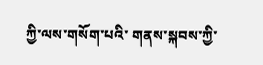ཀྱི་ལས་གསོག་པའི་ གནས་སྐབས་ཀྱི་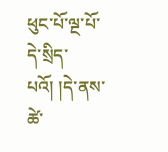ཕུང་པོ་ལྔ་པོ་དེ་སྲིད་པའོ། །དེ་ནས་ཚེ་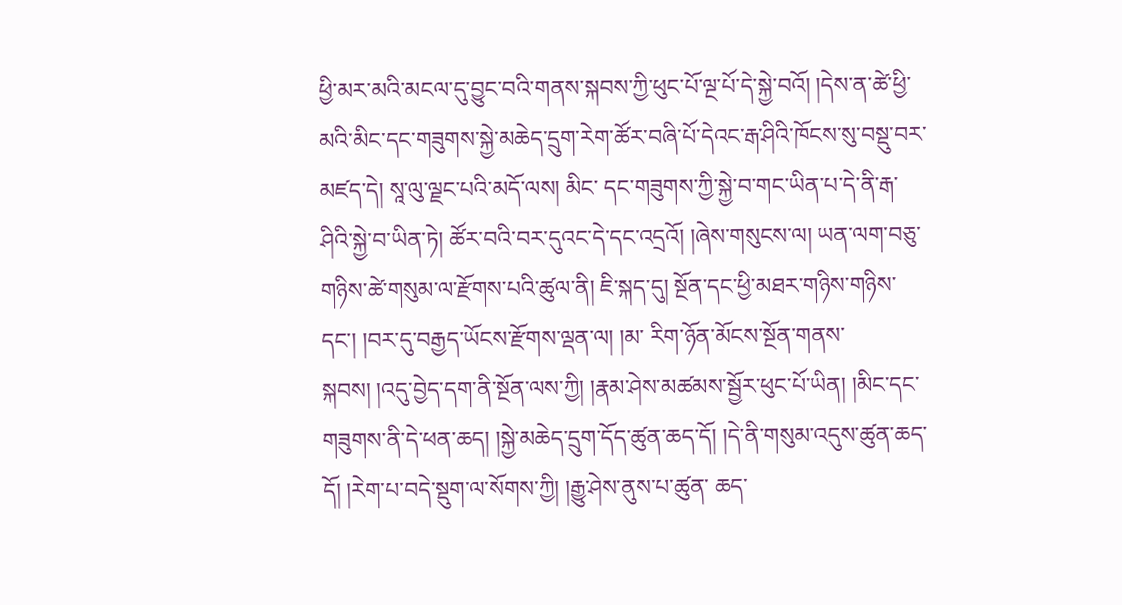ཕྱི་མར་མའི་མངལ་དུ་བྱུང་བའི་གནས་སྐབས་ཀྱི་ཕུང་པོ་ལྔ་པོ་དེ་སྐྱེ་བའོ། །དེས་ན་ཚེ་ཕྱི་མའི་མིང་དང་གཟུགས་སྐྱེ་མཆེད་དྲུག་རེག་ཚོར་བཞི་པོ་དེའང་རྒ་ཤིའི་ཁོངས་སུ་བསྡུ་བར་མཛད་དེ། སཱ་ལུ་ལྗང་པའི་མདོ་ལས། མིང་ དང་གཟུགས་ཀྱི་སྐྱེ་བ་གང་ཡིན་པ་དེ་ནི་རྒ་ཤིའི་སྐྱེ་བ་ཡིན་ཏེ། ཚོར་བའི་བར་དུའང་དེ་དང་འདྲའོ། །ཞེས་གསུངས་ལ། ཡན་ལག་བཅུ་གཉིས་ཚེ་གསུམ་ལ་རྫོགས་པའི་ཚུལ་ནི། ཇི་སྐད་དུ། སྔོན་དང་ཕྱི་མཐར་གཉིས་གཉིས་དང་། །བར་དུ་བརྒྱད་ཡོངས་རྫོགས་ལྡན་ལ། །མ་ རིག་ཉོན་མོངས་སྔོན་གནས་སྐབས། །འདུ་བྱེད་དག་ནི་སྔོན་ལས་ཀྱི། །རྣམ་ཤེས་མཚམས་སྦྱོར་ཕུང་པོ་ཡིན། །མིང་དང་གཟུགས་ནི་དེ་ཕན་ཆད། །སྐྱེ་མཆེད་དྲུག་དོད་ཚུན་ཆད་དོ། །དེ་ནི་གསུམ་འདུས་ཚུན་ཆད་དོ། །རེག་པ་བདེ་སྡུག་ལ་སོགས་ཀྱི། །རྒྱུ་ཤེས་ནུས་པ་ཚུན་ ཆད་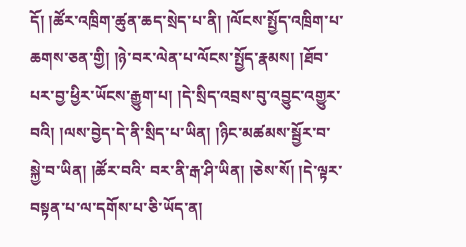དོ། །ཚོར་འཁྲིག་ཚུན་ཆད་སྲེད་པ་ནི། །ལོངས་སྤྱོད་འཁྲིག་པ་ཆགས་ཅན་གྱི། །ཉེ་བར་ལེན་པ་ལོངས་སྤྱོད་རྣམས། །ཐོབ་པར་བྱ་ཕྱིར་ཡོངས་རྒྱུག་པ། །དེ་སྲིད་འབྲས་བུ་འབྱུང་འགྱུར་བའི། །ལས་བྱེད་དེ་ནི་སྲིད་པ་ཡིན། །ཉིང་མཚམས་སྦྱོར་བ་སྐྱེ་བ་ཡིན། །ཚོར་བའི་ བར་ནི་རྒ་ཤི་ཡིན། །ཅེས་སོ། །དེ་ལྟར་བསྟན་པ་ལ་དགོས་པ་ཅི་ཡོད་ན།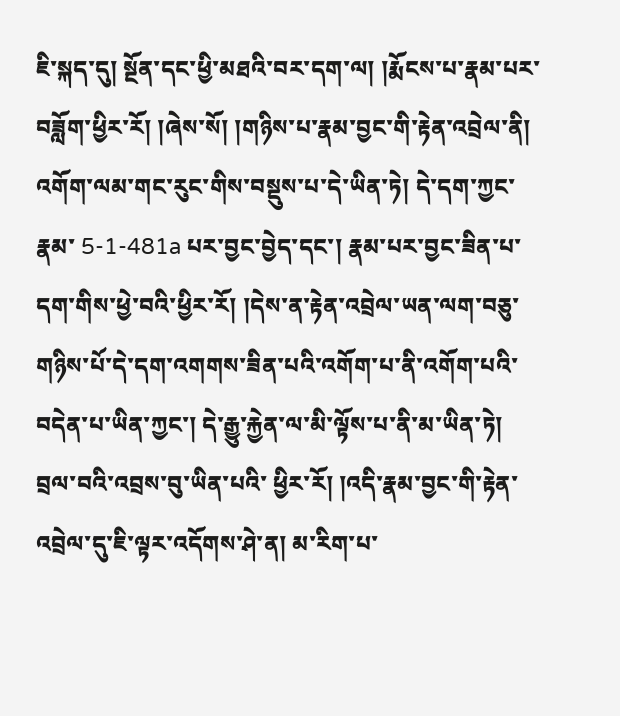ཇི་སྐད་དུ། སྔོན་དང་ཕྱི་མཐའི་བར་དག་ལ། །རྨོངས་པ་རྣམ་པར་བཟློག་ཕྱིར་རོ། །ཞེས་སོ། །གཉིས་པ་རྣམ་བྱང་གི་རྟེན་འབྲེལ་ནི། འགོག་ལམ་གང་རུང་གིས་བསྡུས་པ་དེ་ཡིན་ཏེ། དེ་དག་ཀྱང་རྣམ་ 5-1-481a པར་བྱང་བྱེད་དང་། རྣམ་པར་བྱང་ཟིན་པ་དག་གིས་ཕྱེ་བའི་ཕྱིར་རོ། །དེས་ན་རྟེན་འབྲེལ་ཡན་ལག་བཅུ་གཉིས་པོ་དེ་དག་འགགས་ཟིན་པའི་འགོག་པ་ནི་འགོག་པའི་བདེན་པ་ཡིན་ཀྱང་། དེ་རྒྱུ་རྐྱེན་ལ་མི་ལྟོས་པ་ནི་མ་ཡིན་ཏེ། བྲལ་བའི་འབྲས་བུ་ཡིན་པའི་ ཕྱིར་རོ། །འདི་རྣམ་བྱང་གི་རྟེན་འབྲེལ་དུ་ཇི་ལྟར་འདོགས་ཤེ་ན། མ་རིག་པ་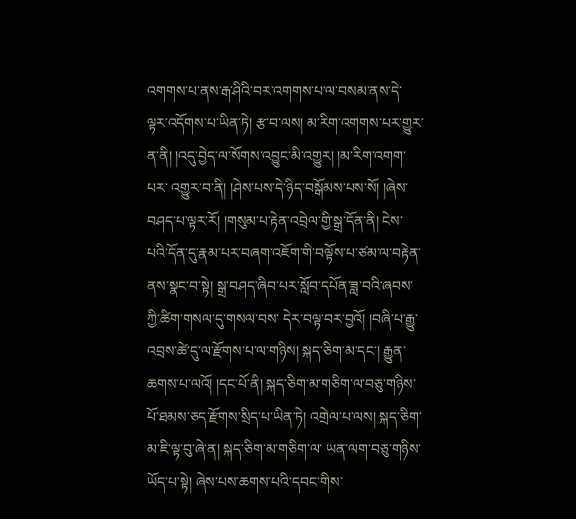འགགས་པ་ནས་རྒ་ཤིའི་བར་འགགས་པ་ལ་བསམ་ནས་དེ་ལྟར་འདོགས་པ་ཡིན་ཏེ། རྩ་བ་ལས། མ་རིག་འགགས་པར་གྱུར་ན་ནི། །འདུ་བྱེད་ལ་སོགས་འབྱུང་མི་འགྱུར། །མ་རིག་འགག་པར་ འགྱུར་བ་ནི། །ཤེས་པས་དེ་ཉིད་བསྒོམས་པས་སོ། །ཞེས་བཤད་པ་ལྟར་རོ། །གསུམ་པ་རྟེན་འབྲེལ་གྱི་སྒྲ་དོན་ནི། ངེས་པའི་དོན་དུ་རྣམ་པར་བཞག་འཇོག་གི་བལྟོས་པ་ཙམ་ལ་བརྟེན་ནས་སྣང་བ་སྟེ། སྒྲ་བཤད་ཞིབ་པར་སློབ་དཔོན་ཟླ་བའི་ཞབས་ཀྱི་ཚིག་གསལ་དུ་གསལ་བས་ དེར་བལྟ་བར་བྱའོ། །བཞི་པ་རྒྱུ་འབྲས་ཚེ་དུ་ལ་རྫོགས་པ་ལ་གཉིས། སྐད་ཅིག་མ་དང་། རྒྱུན་ཆགས་པ་ལའོ། །དང་པོ་ནི། སྐད་ཅིག་མ་གཅིག་ལ་བཅུ་གཉིས་པོ་ཐམས་ཅད་རྫོགས་སྲིད་པ་ཡིན་ཏེ། འགྲེལ་པ་ལས། སྐད་ཅིག་མ་ཇི་ལྟ་བུ་ཞེ་ན། སྐད་ཅིག་མ་གཅིག་ལ་ ཡན་ལག་བཅུ་གཉིས་ཡོད་པ་སྟེ། ཞེས་པས་ཆགས་པའི་དབང་གིས་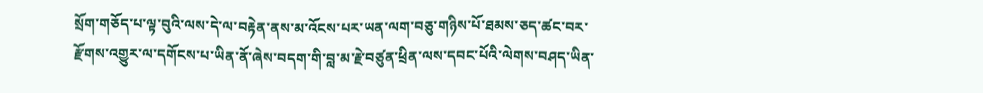སྲོག་གཅོད་པ་ལྟ་བུའི་ལས་དེ་ལ་བརྟེན་ནས་མ་འོངས་པར་ཡན་ལག་བཅུ་གཉིས་པོ་ཐམས་ཅད་ཚང་བར་རྫོགས་འགྱུར་ལ་དགོངས་པ་ཡིན་ནོ་ཞེས་བདག་གི་བླ་མ་རྗེ་བཙུན་ཕྲིན་ལས་དབང་པོའི་ལེགས་བཤད་ཡིན་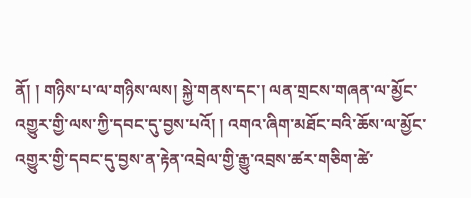ནོ། ། གཉིས་པ་ལ་གཉིས་ལས། སྐྱེ་གནས་དང་། ལན་གྲངས་གཞན་ལ་མྱོང་འགྱུར་གྱི་ལས་ཀྱི་དབང་དུ་བྱས་པའོ། ། འགའ་ཞིག་མཐོང་བའི་ཆོས་ལ་མྱོང་འགྱུར་གྱི་དབང་དུ་བྱས་ན་རྟེན་འབྲེལ་གྱི་རྒྱུ་འབྲས་ཚར་གཅིག་ཚེ་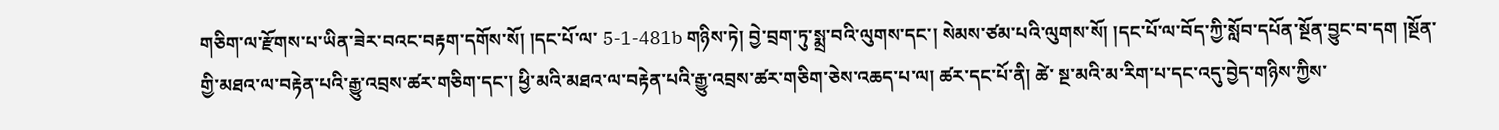གཅིག་ལ་རྫོགས་པ་ཡིན་ཟེར་བའང་བརྟག་དགོས་སོ། །དང་པོ་ལ་ 5-1-481b གཉིས་ཏེ། བྱེ་བྲག་ཏུ་སྨྲ་བའི་ལུགས་དང་། སེམས་ཙམ་པའི་ལུགས་སོ། །དང་པོ་ལ་བོད་ཀྱི་སློབ་དཔོན་སྔོན་བྱུང་བ་དག །སྔོན་གྱི་མཐའ་ལ་བརྟེན་པའི་རྒྱུ་འབྲས་ཚར་གཅིག་དང་། ཕྱི་མའི་མཐའ་ལ་བརྟེན་པའི་རྒྱུ་འབྲས་ཚར་གཅིག་ཅེས་འཆད་པ་ལ། ཚར་དང་པོ་ནི། ཚེ་ སྔ་མའི་མ་རིག་པ་དང་འདུ་བྱེད་གཉིས་ཀྱིས་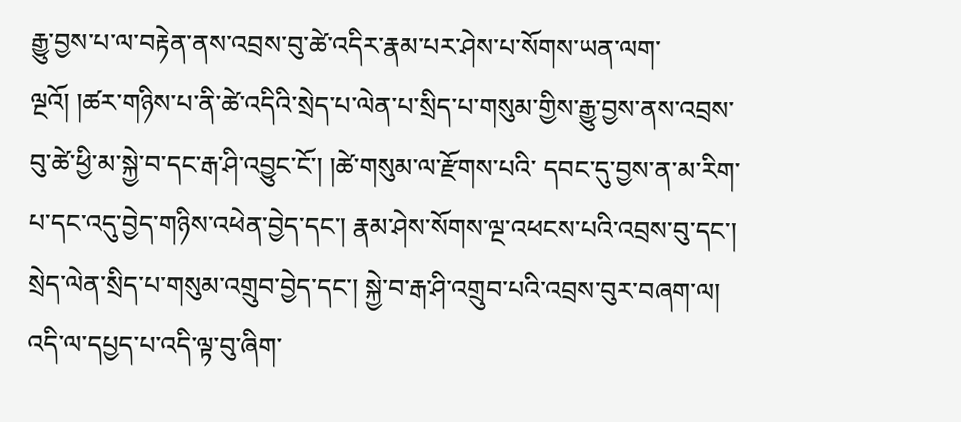རྒྱུ་བྱས་པ་ལ་བརྟེན་ནས་འབྲས་བུ་ཚེ་འདིར་རྣམ་པར་ཤེས་པ་སོགས་ཡན་ལག་ལྔའོ། །ཚར་གཉིས་པ་ནི་ཚེ་འདིའི་སྲེད་པ་ལེན་པ་སྲིད་པ་གསུམ་གྱིས་རྒྱུ་བྱས་ནས་འབྲས་བུ་ཚེ་ཕྱི་མ་སྐྱེ་བ་དང་རྒ་ཤི་འབྱུང་ངོ་། །ཚེ་གསུམ་ལ་རྫོགས་པའི་ དབང་དུ་བྱས་ན་མ་རིག་པ་དང་འདུ་བྱེད་གཉིས་འཕེན་བྱེད་དང་། རྣམ་ཤེས་སོགས་ལྔ་འཕངས་པའི་འབྲས་བུ་དང་། སྲེད་ལེན་སྲིད་པ་གསུམ་འགྲུབ་བྱེད་དང་། སྐྱེ་བ་རྒ་ཤི་འགྲུབ་པའི་འབྲས་བུར་བཞག་ལ། འདི་ལ་དཔྱད་པ་འདི་ལྟ་བུ་ཞིག་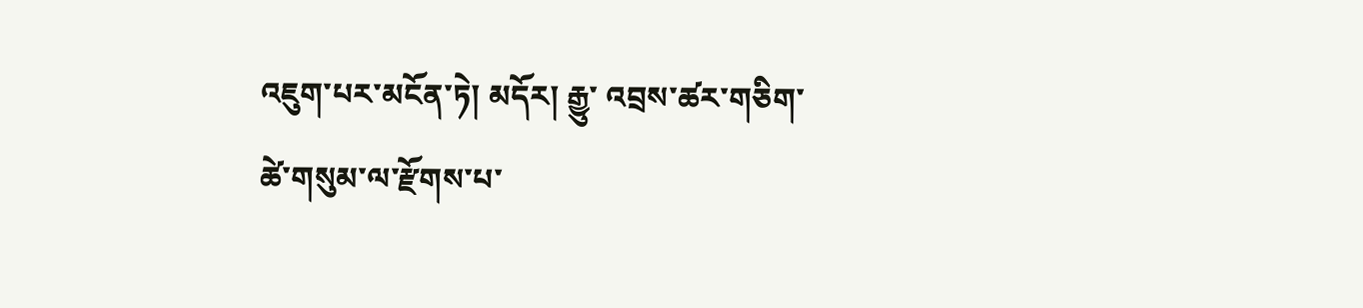འཇུག་པར་མངོན་ཏེ། མདོར། རྒྱུ་ འབྲས་ཚར་གཅིག་ཚེ་གསུམ་ལ་རྫོགས་པ་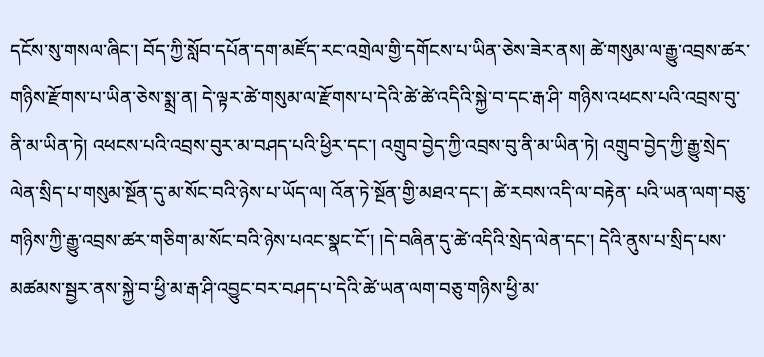དངོས་སུ་གསལ་ཞིང་། བོད་ཀྱི་སློབ་དཔོན་དག་མཛོད་རང་འགྲེལ་གྱི་དགོངས་པ་ཡིན་ཅེས་ཟེར་ནས། ཚེ་གསུམ་ལ་རྒྱུ་འབྲས་ཚར་གཉིས་རྫོགས་པ་ཡིན་ཅེས་སྨྲ་ན། དེ་ལྟར་ཚེ་གསུམ་ལ་རྫོགས་པ་དེའི་ཚེ་ཚེ་འདིའི་སྐྱེ་བ་དང་རྒ་ཤི་ གཉིས་འཕངས་པའི་འབྲས་བུ་ནི་མ་ཡིན་ཏེ། འཕངས་པའི་འབྲས་བུར་མ་བཤད་པའི་ཕྱིར་དང་། འགྲུབ་བྱེད་ཀྱི་འབྲས་བུ་ནི་མ་ཡིན་ཏེ། འགྲུབ་བྱེད་ཀྱི་རྒྱུ་སྲེད་ལེན་སྲིད་པ་གསུམ་སྔོན་དུ་མ་སོང་བའི་ཉེས་པ་ཡོད་ལ། འོན་ཏེ་སྔོན་གྱི་མཐའ་དང་། ཚེ་རབས་འདི་ལ་བརྟེན་ པའི་ཡན་ལག་བཅུ་གཉིས་ཀྱི་རྒྱུ་འབྲས་ཚར་གཅིག་མ་སོང་བའི་ཉེས་པའང་སྣང་ངོ་། །དེ་བཞིན་དུ་ཚེ་འདིའི་སྲེད་ལེན་དང་། དེའི་ནུས་པ་སྲིད་པས་མཚམས་སྦྱར་ནས་སྐྱེ་བ་ཕྱི་མ་རྒ་ཤི་འབྱུང་བར་བཤད་པ་དེའི་ཚེ་ཡན་ལག་བཅུ་གཉིས་ཕྱི་མ་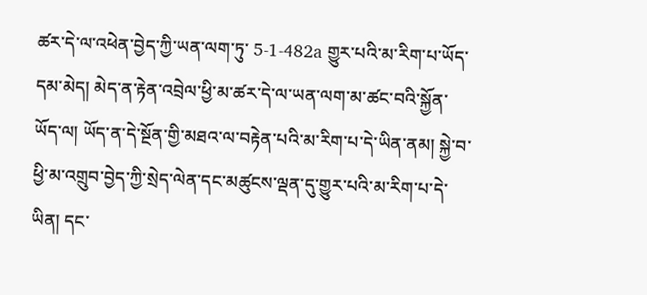ཚར་དེ་ལ་འཕེན་བྱེད་ཀྱི་ཡན་ལག་ཏུ་ 5-1-482a གྱུར་པའི་མ་རིག་པ་ཡོད་དམ་མེད། མེད་ན་རྟེན་འབྲེལ་ཕྱི་མ་ཚར་དེ་ལ་ཡན་ལག་མ་ཚང་བའི་སྐྱོན་ཡོད་ལ། ཡོད་ན་དེ་སྔོན་གྱི་མཐའ་ལ་བརྟེན་པའི་མ་རིག་པ་དེ་ཡིན་ནམ། སྐྱེ་བ་ཕྱི་མ་འགྲུབ་བྱེད་ཀྱི་སྲེད་ལེན་དང་མཚུངས་ལྡན་དུ་གྱུར་པའི་མ་རིག་པ་དེ་ ཡིན། དང་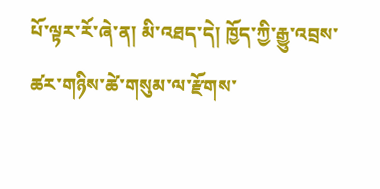པོ་ལྟར་རོ་ཞེ་ན། མི་འཐད་དེ། ཁྱོད་ཀྱི་རྒྱུ་འབྲས་ཚར་གཉིས་ཚེ་གསུམ་ལ་རྫོགས་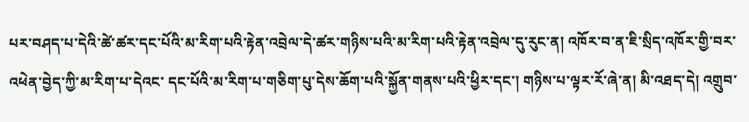པར་བཤད་པ་དེའི་ཚེ་ཚར་དང་པོའི་མ་རིག་པའི་རྟེན་འབྲེལ་དེ་ཚར་གཉིས་པའི་མ་རིག་པའི་རྟེན་འབྲེལ་དུ་རུང་ན། འཁོར་བ་ན་ཇི་སྲིད་འཁོར་གྱི་བར་འཕེན་བྱེད་ཀྱི་མ་རིག་པ་དེའང་ དང་པོའི་མ་རིག་པ་གཅིག་པུ་དེས་ཆོག་པའི་སྐྱོན་གནས་པའི་ཕྱིར་དང་། གཉིས་པ་ལྟར་རོ་ཞེ་ན། མི་འཐད་དེ། འགྲུབ་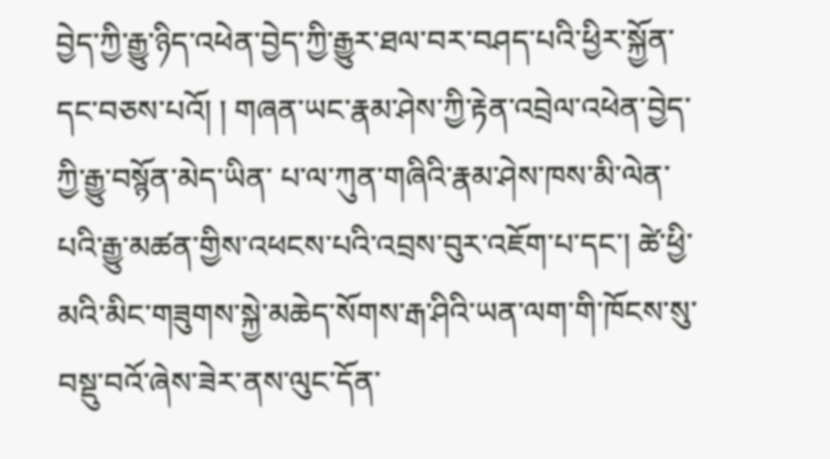བྱེད་ཀྱི་རྒྱུ་ཉིད་འཕེན་བྱེད་ཀྱི་རྒྱུར་ཐལ་བར་བཤད་པའི་ཕྱིར་སྐྱོན་དང་བཅས་པའོ། ། གཞན་ཡང་རྣམ་ཤེས་ཀྱི་རྟེན་འབྲེལ་འཕེན་བྱེད་ཀྱི་རྒྱུ་བསྙོན་མེད་ཡིན་ པ་ལ་ཀུན་གཞིའི་རྣམ་ཤེས་ཁས་མི་ལེན་པའི་རྒྱུ་མཚན་གྱིས་འཕངས་པའི་འབྲས་བུར་འཇོག་པ་དང་། ཚེ་ཕྱི་མའི་མིང་གཟུགས་སྐྱེ་མཆེད་སོགས་རྒ་ཤིའི་ཡན་ལག་གི་ཁོངས་སུ་བསྡུ་བའོ་ཞེས་ཟེར་ནས་ལུང་དོན་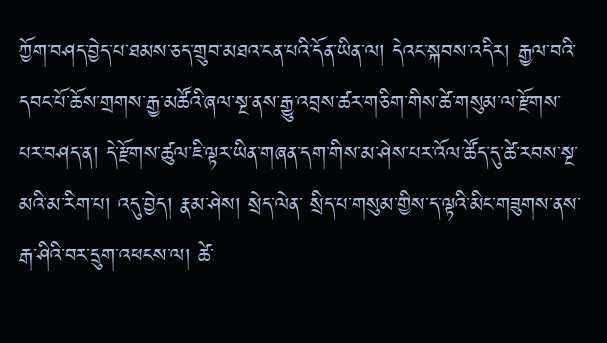ཀྱོག་བཤད་བྱེད་པ་ཐམས་ཅད་གྲུབ་མཐའ་ངན་པའི་དོན་ཡིན་ལ། དེའང་སྐབས་འདིར། རྒྱལ་བའི་དབང་པོ་ཆོས་གྲགས་རྒྱ་མཚོའི་ཞལ་སྔ་ནས་རྒྱུ་འབྲས་ཚར་གཅིག་གིས་ཚེ་གསུམ་ལ་རྫོགས་པར་བཤད་ན། དེ་རྫོགས་ཚུལ་ཇི་ལྟར་ཡིན་གཞན་དག་གིས་མ་ཤེས་པར་འོལ་ཚོད་དུ་ཚེ་རབས་སྔ་མའི་མ་རིག་པ། འདུ་བྱེད། རྣམ་ཤེས། སྲེད་ལེན་ སྲིད་པ་གསུམ་གྱིས་ད་ལྟའི་མིང་གཟུགས་ནས་རྒ་ཤིའི་བར་དྲུག་འཕངས་ལ། ཚེ་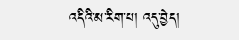འདིའི་མ་རིག་པ། འདུ་བྱེད།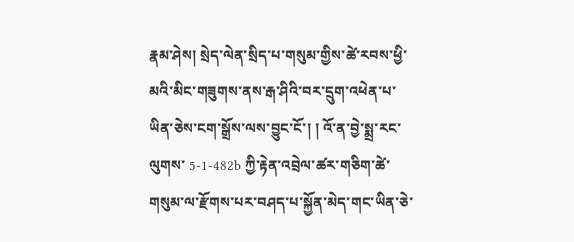རྣམ་ཤེས། སྲེད་ལེན་སྲིད་པ་གསུམ་གྱིས་ཚེ་རབས་ཕྱི་མའི་མིང་གཟུགས་ནས་རྒ་ཤིའི་བར་དྲུག་འཕེན་པ་ཡིན་ཅེས་ངག་སྒྲོས་ལས་བྱུང་ངོ་། ། འོ་ན་བྱེ་སྨྲ་རང་ལུགས་ 5-1-482b ཀྱི་རྟེན་འབྲེལ་ཚར་གཅིག་ཚེ་གསུམ་ལ་རྫོགས་པར་བཤད་པ་སྐྱོན་མེད་གང་ཡིན་ཅེ་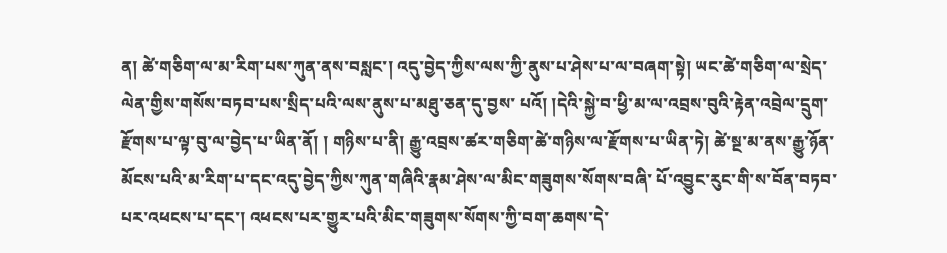ན། ཚེ་གཅིག་ལ་མ་རིག་པས་ཀུན་ནས་བསླང་། འདུ་བྱེད་ཀྱིས་ལས་ཀྱི་ནུས་པ་ཤེས་པ་ལ་བཞག་སྟེ། ཡང་ཚེ་གཅིག་ལ་སྲེད་ལེན་གྱིས་གསོས་བཏབ་པས་སྲིད་པའི་ལས་ནུས་པ་མཐུ་ཅན་དུ་བྱས་ པའོ། །དེའི་སྐྱེ་བ་ཕྱི་མ་ལ་འབྲས་བུའི་རྟེན་འབྲེལ་དྲུག་རྫོགས་པ་ལྟ་བུ་ལ་བྱེད་པ་ཡིན་ནོ། ། གཉིས་པ་ནི། རྒྱུ་འབྲས་ཚར་གཅིག་ཚེ་གཉིས་ལ་རྫོགས་པ་ཡིན་ཏེ། ཚེ་སྔ་མ་ནས་རྒྱུ་ཉོན་མོངས་པའི་མ་རིག་པ་དང་འདུ་བྱེད་ཀྱིས་ཀུན་གཞིའི་རྣམ་ཤེས་ལ་མིང་གཟུགས་སོགས་བཞི་ པོ་འབྱུང་རུང་གི་ས་བོན་བཏབ་པར་འཕངས་པ་དང་། འཕངས་པར་གྱུར་པའི་མིང་གཟུགས་སོགས་ཀྱི་བག་ཆགས་དེ་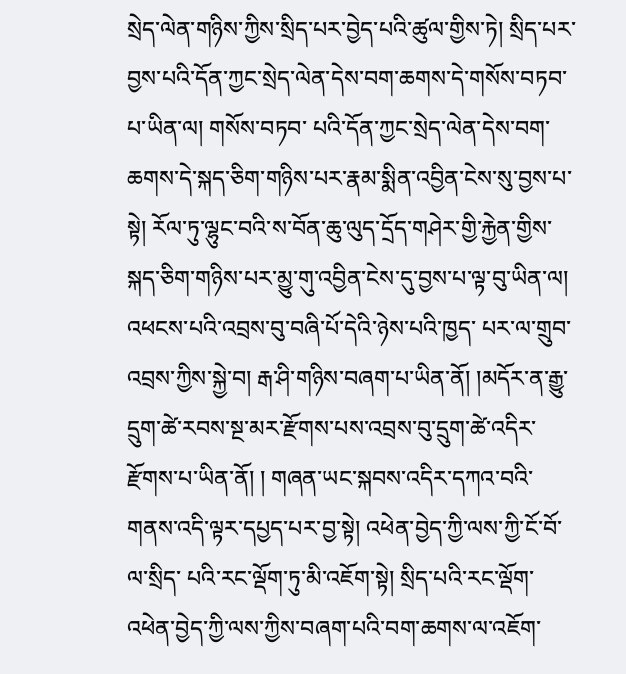སྲེད་ལེན་གཉིས་ཀྱིས་སྲིད་པར་བྱེད་པའི་ཚུལ་གྱིས་ཏེ། སྲིད་པར་བྱས་པའི་དོན་ཀྱང་སྲེད་ལེན་དེས་བག་ཆགས་དེ་གསོས་བཏབ་པ་ཡིན་ལ། གསོས་བཏབ་ པའི་དོན་ཀྱང་སྲེད་ལེན་དེས་བག་ཆགས་དེ་སྐད་ཅིག་གཉིས་པར་རྣམ་སྨིན་འབྱིན་ངེས་སུ་བྱས་པ་སྟེ། རོལ་ཏུ་ལྷུང་བའི་ས་བོན་ཆུ་ལུད་དྲོད་གཤེར་གྱི་རྐྱེན་གྱིས་སྐད་ཅིག་གཉིས་པར་མྱུ་གུ་འབྱིན་ངེས་དུ་བྱས་པ་ལྟ་བུ་ཡིན་ལ། འཕངས་པའི་འབྲས་བུ་བཞི་པོ་དེའི་ཉེས་པའི་ཁྱད་ པར་ལ་གྲུབ་འབྲས་ཀྱིས་སྐྱེ་བ། རྒ་ཤི་གཉིས་བཞག་པ་ཡིན་ནོ། །མདོར་ན་རྒྱུ་དྲུག་ཚེ་རབས་སྔ་མར་རྫོགས་པས་འབྲས་བུ་དྲུག་ཚེ་འདིར་རྫོགས་པ་ཡིན་ནོ། ། གཞན་ཡང་སྐབས་འདིར་དཀའ་བའི་གནས་འདི་ལྟར་དཔྱད་པར་བྱ་སྟེ། འཕེན་བྱེད་ཀྱི་ལས་ཀྱི་ངོ་བོ་ལ་སྲིད་ པའི་རང་ལྡོག་ཏུ་མི་འཇོག་སྟེ། སྲིད་པའི་རང་ལྡོག་འཕེན་བྱེད་ཀྱི་ལས་ཀྱིས་བཞག་པའི་བག་ཆགས་ལ་འཇོག་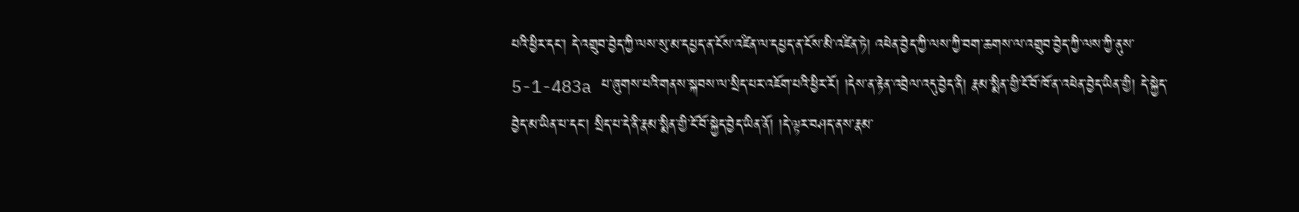པའི་ཕྱིར་དང་། དེ་འགྲུབ་བྱེད་ཀྱི་ལས་སུ་མ་དཔྱད་ན་ངོས་འཛིན་ལ་དཔྱད་ན་ངོས་མི་འཛིན་ཏེ། འཕེན་བྱེད་ཀྱི་ལས་ཀྱི་བག་ཆགས་ལ་འགྲུབ་བྱེད་ཀྱི་ལས་ཀྱི་ནུས་ 5-1-483a པ་ཞུགས་པའི་གནས་སྐབས་ལ་སྲིད་པར་འཇོག་པའི་ཕྱིར་རོ། །དེས་ན་རྟེན་འབྲེལ་འདུ་བྱེད་ནི། རྣམ་སྨིན་གྱི་ངོ་བོ་ཁོ་ན་འཕེན་བྱེད་ཡིན་གྱི། དེ་སྐྱེད་བྱེད་མ་ཡིན་པ་དང་། སྲིད་པ་དེ་ནི་རྣམ་སྨིན་གྱི་ངོ་བོ་སྐྱེད་བྱེད་ཡིན་ནོ། །དེ་ལྟར་བཤད་ནས་རྣམ་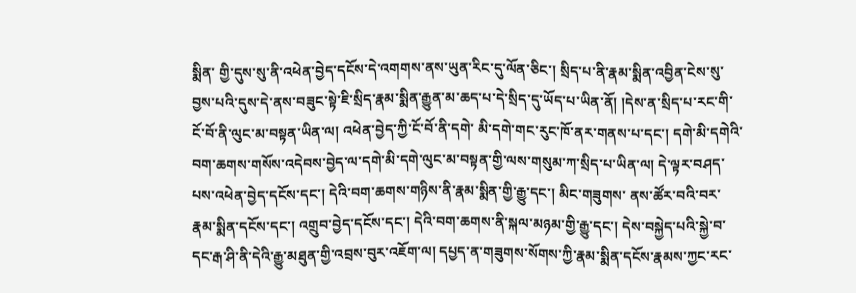སྨིན་ གྱི་དུས་སུ་ནི་འཕེན་བྱེད་དངོས་དེ་འགགས་ནས་ཡུན་རིང་དུ་ལོན་ཅིང་། སྲིད་པ་ནི་རྣམ་སྨིན་འབྱིན་ངེས་སུ་བྱས་པའི་དུས་དེ་ནས་བཟུང་སྟེ་ཇི་སྲིད་རྣམ་སྨིན་རྒྱུན་མ་ཆད་པ་དེ་སྲིད་དུ་ཡོད་པ་ཡིན་ནོ། །དེས་ན་སྲིད་པ་རང་གི་ངོ་བོ་ནི་ལུང་མ་བསྟན་ཡིན་ལ། འཕེན་བྱེད་ཀྱི་ངོ་བོ་ནི་དགེ་ མི་དགེ་གང་རུང་ཁོ་ནར་གནས་པ་དང་། དགེ་མི་དགེའི་བག་ཆགས་གསོས་འདེབས་བྱེད་ལ་དགེ་མི་དགེ་ལུང་མ་བསྟན་གྱི་ལས་གསུམ་ཀ་སྲིད་པ་ཡིན་ལ། དེ་ལྟར་བཤད་པས་འཕེན་བྱེད་དངོས་དང་། དེའི་བག་ཆགས་གཉིས་ནི་རྣམ་སྨིན་གྱི་རྒྱུ་དང་། མིང་གཟུགས་ ནས་ཚོར་བའི་བར་རྣམ་སྨིན་དངོས་དང་། འགྲུབ་བྱེད་དངོས་དང་། དེའི་བག་ཆགས་ནི་སྐལ་མཉམ་གྱི་རྒྱུ་དང་། དེས་བསྐྱེད་པའི་སྐྱེ་བ་དང་རྒ་ཤི་ནི་དེའི་རྒྱུ་མཐུན་གྱི་འབྲས་བུར་འཇོག་ལ། དཔྱད་ན་གཟུགས་སོགས་ཀྱི་རྣམ་སྨིན་དངོས་རྣམས་ཀྱང་རང་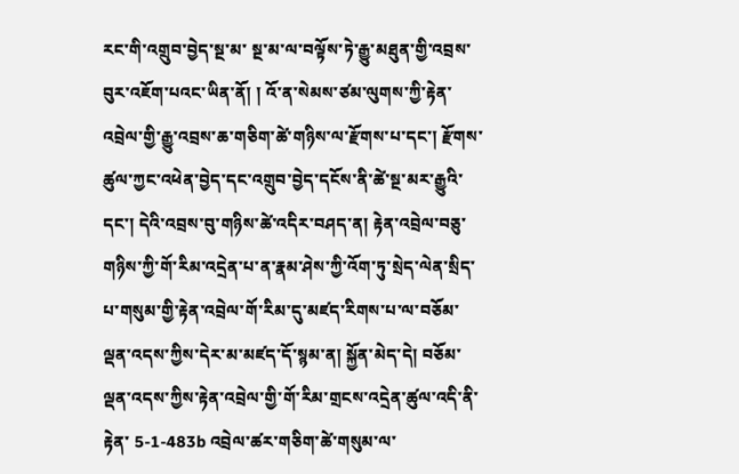རང་གི་འགྲུབ་བྱེད་སྔ་མ་ སྔ་མ་ལ་བལྟོས་ཏེ་རྒྱུ་མཐུན་གྱི་འབྲས་བུར་འཇོག་པའང་ཡིན་ནོ། ། འོ་ན་སེམས་ཙམ་ལུགས་ཀྱི་རྟེན་འབྲེལ་གྱི་རྒྱུ་འབྲས་ཆ་གཅིག་ཚེ་གཉིས་ལ་རྫོགས་པ་དང་། རྫོགས་ཚུལ་ཀྱང་འཕེན་བྱེད་དང་འགྲུབ་བྱེད་དངོས་ནི་ཚེ་སྔ་མར་རྒྱུའི་དང་། དེའི་འབྲས་བུ་གཉིས་ཚེ་འདིར་བཤད་ན། རྟེན་འབྲེལ་བཅུ་གཉིས་ཀྱི་གོ་རིམ་འདྲེན་པ་ན་རྣམ་ཤེས་ཀྱི་འོག་ཏུ་སྲེད་ལེན་སྲིད་པ་གསུམ་གྱི་རྟེན་འབྲེལ་གོ་རིམ་དུ་མཛད་རིགས་པ་ལ་བཅོམ་ལྡན་འདས་ཀྱིས་དེར་མ་མཛད་དོ་སྙམ་ན། སྐྱོན་མེད་དེ། བཅོམ་ལྡན་འདས་ཀྱིས་རྟེན་འབྲེལ་གྱི་གོ་རིམ་གྲངས་འདྲེན་ཚུལ་འདི་ནི་རྟེན་ 5-1-483b འབྲེལ་ཚར་གཅིག་ཚེ་གསུམ་ལ་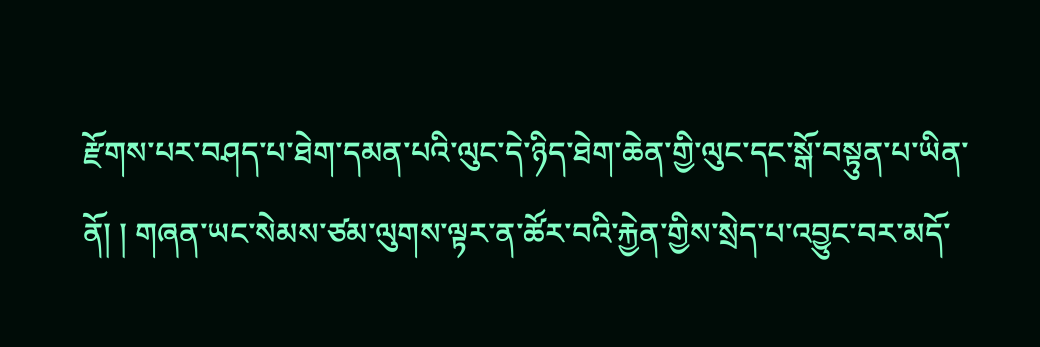རྫོགས་པར་བཤད་པ་ཐེག་དམན་པའི་ལུང་དེ་ཉིད་ཐེག་ཆེན་གྱི་ལུང་དང་སྒོ་བསྟུན་པ་ཡིན་ནོ། ། གཞན་ཡང་སེམས་ཙམ་ལུགས་ལྟར་ན་ཚོར་བའི་རྐྱེན་གྱིས་སྲེད་པ་འབྱུང་བར་མདོ་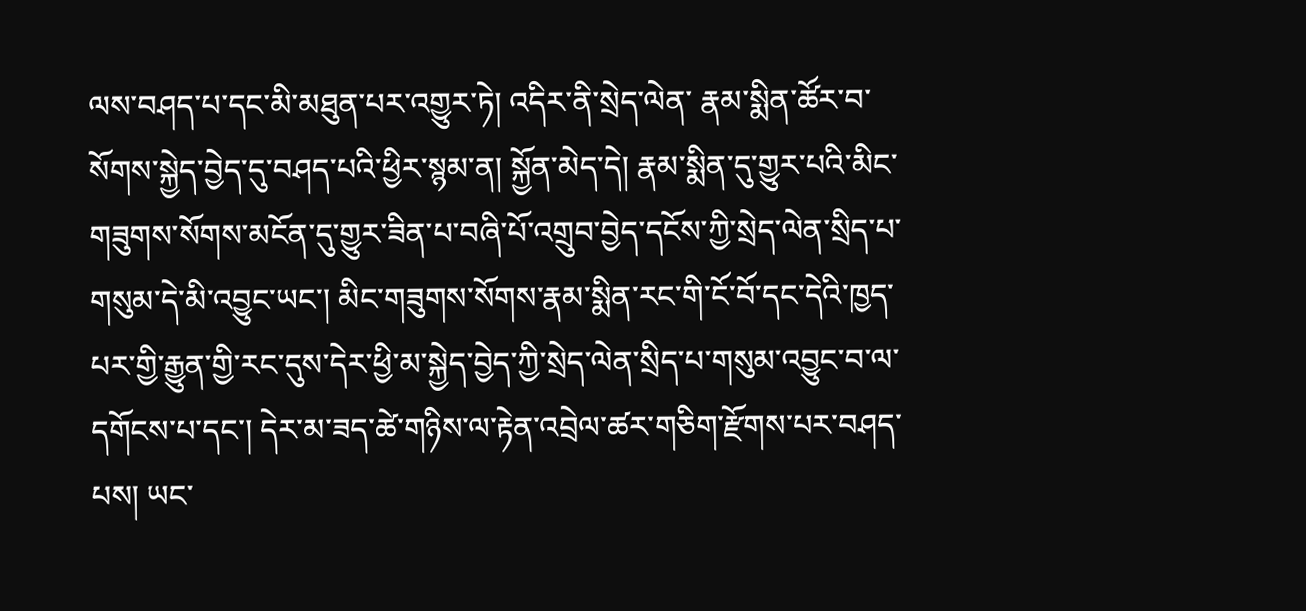ལས་བཤད་པ་དང་མི་མཐུན་པར་འགྱུར་ཏེ། འདིར་ནི་སྲེད་ལེན་ རྣམ་སྨིན་ཚོར་བ་སོགས་སྐྱེད་བྱེད་དུ་བཤད་པའི་ཕྱིར་སྙམ་ན། སྐྱོན་མེད་དེ། རྣམ་སྨིན་དུ་གྱུར་པའི་མིང་གཟུགས་སོགས་མངོན་དུ་གྱུར་ཟིན་པ་བཞི་པོ་འགྲུབ་བྱེད་དངོས་ཀྱི་སྲེད་ལེན་སྲིད་པ་གསུམ་དེ་མི་འབྱུང་ཡང་། མིང་གཟུགས་སོགས་རྣམ་སྨིན་རང་གི་ངོ་བོ་དང་དེའི་ཁྱད་ པར་གྱི་རྒྱུན་གྱི་རང་དུས་དེར་ཕྱི་མ་སྐྱེད་བྱེད་ཀྱི་སྲེད་ལེན་སྲིད་པ་གསུམ་འབྱུང་བ་ལ་དགོངས་པ་དང་། དེར་མ་ཟད་ཚེ་གཉིས་ལ་རྟེན་འབྲེལ་ཚར་གཅིག་རྫོགས་པར་བཤད་པས། ཡང་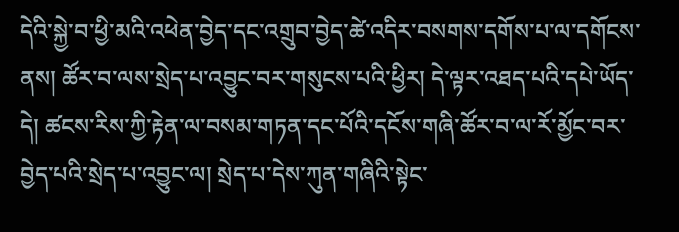དེའི་སྐྱེ་བ་ཕྱི་མའི་འཕེན་བྱེད་དང་འགྲུབ་བྱེད་ཚེ་འདིར་བསགས་དགོས་པ་ལ་དགོངས་ནས། ཚོར་བ་ལས་སྲེད་པ་འབྱུང་བར་གསུངས་པའི་ཕྱིར། དེ་ལྟར་འཐད་པའི་དཔེ་ཡོད་དེ། ཚངས་རིས་ཀྱི་རྟེན་ལ་བསམ་གཏན་དང་པོའི་དངོས་གཞི་ཚོར་བ་ལ་རོ་མྱོང་བར་བྱེད་པའི་སྲེད་པ་འབྱུང་ལ། སྲེད་པ་དེས་ཀུན་གཞིའི་སྟེང་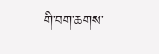གི་བག་ཆགས་